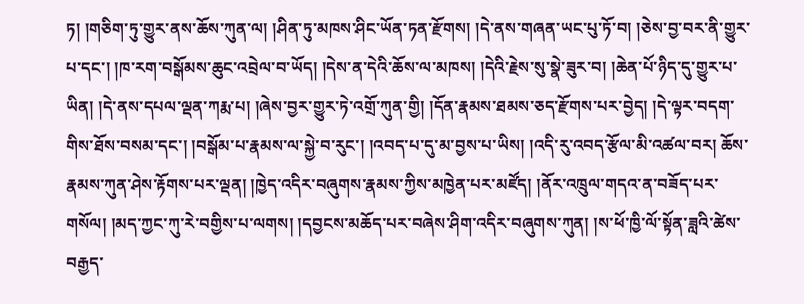ཏ། །གཅིག་ཏུ་གྱུར་ནས་ཆོས་ཀུན་ལ། །ཤིན་ཏུ་མཁས་ཤིང་ཡོན་ཏན་རྫོགས། །དེ་ནས་གཞན་ཡང་པུ་ཏོ་བ། །ཅེས་བྱ་བར་ནི་གྱུར་པ་དང་། །ཁ་རག་བསྒོམས་ཆུང་འབྲེལ་བ་ཡོད། །དེས་ན་དེའི་ཆོས་ལ་མཁས། །དེའི་རྗེས་སུ་སྣེ་ཟུར་བ། །ཆེན་པོ་ཉིད་དུ་གྱུར་པ་ཡིན། །དེ་ནས་དཔལ་ལྡན་ཀརྨ་པ། །ཞེས་བྱར་གྱུར་ཏེ་འགྲོ་ཀུན་གྱི། །དོན་རྣམས་ཐམས་ཅད་རྫོགས་པར་བྱེད། །དེ་ལྟར་བདག་གིས་ཐོས་བསམ་དང་། །བསྒོམ་པ་རྣམས་ལ་སྐྱེ་བ་རུང་། །འབད་པ་དུ་མ་བྱས་པ་ཡིས། །འདི་རུ་འབད་རྩོལ་མི་འཚལ་བར། ཆོས་རྣམས་ཀུན་ཤེས་རྟོགས་པར་ལྡན། །ཁྱེད་འདིར་བཞུགས་རྣམས་ཀྱིས་མཁྱེན་པར་མཛོད། །ནོར་འཁྲུལ་གདའ་ན་བཟོད་པར་གསོལ། །མད་ཀྱང་ཀུ་རེ་བགྱིས་པ་ལགས། །དབྱངས་མཆོད་པར་བཞེས་ཤིག་འདིར་བཞུགས་ཀུན། །ས་ཕོ་ཁྱི་ལོ་སྟོན་ཟླའི་ཚེས་བརྒྱད་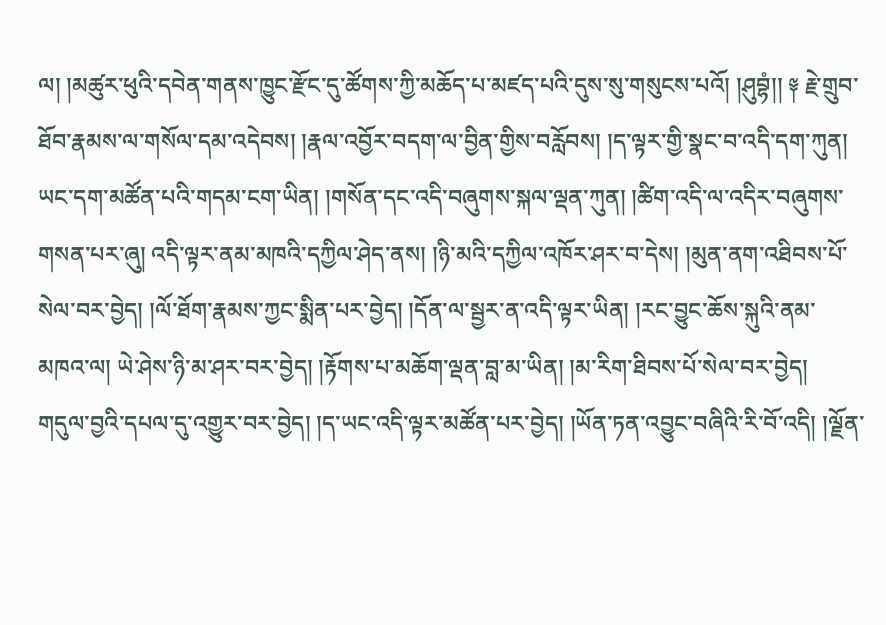ལ། །མཚུར་ཕུའི་དབེན་གནས་ཁྱུང་རྫོང་དུ་ཚོགས་ཀྱི་མཆོད་པ་མཛད་པའི་དུས་སུ་གསུངས་པའོ། །ཤུབྷཾ།། ༈ རྗེ་གྲུབ་ཐོབ་རྣམས་ལ་གསོལ་དམ་འདེབས། །རྣལ་འབྱོར་བདག་ལ་བྱིན་གྱིས་བརློབས། །ད་ལྟར་གྱི་སྣང་བ་འདི་དག་ཀུན། ཡང་དག་མཚོན་པའི་གདམ་ངག་ཡིན། །གསོན་དང་འདི་བཞུགས་སྐལ་ལྡན་ཀུན། །ཚིག་འདི་ལ་འདིར་བཞུགས་གསན་པར་ཞུ། འདི་ལྟར་ནམ་མཁའི་དཀྱིལ་ཤེད་ནས། །ཉི་མའི་དཀྱིལ་འཁོར་ཤར་བ་དེས། །མུན་ནག་འཐིབས་པོ་སེལ་བར་བྱེད། །ལོ་ཐོག་རྣམས་ཀྱང་སྨིན་པར་བྱེད། །དོན་ལ་སྦྱར་ན་འདི་ལྟར་ཡིན། །རང་བྱུང་ཆོས་སྐུའི་ནམ་མཁའ་ལ། ཡེ་ཤེས་ཉི་མ་ཤར་བར་བྱེད། །རྟོགས་པ་མཆོག་ལྡན་བླ་མ་ཡིན། །མ་རིག་ཐིབས་པོ་སེལ་བར་བྱེད། གདུལ་བྱའི་དཔལ་དུ་འགྱུར་བར་བྱེད། །ད་ཡང་འདི་ལྟར་མཚོན་པར་བྱེད། །ཡོན་ཏན་འབྱུང་བཞིའི་རི་བོ་འདི། །ལྗོན་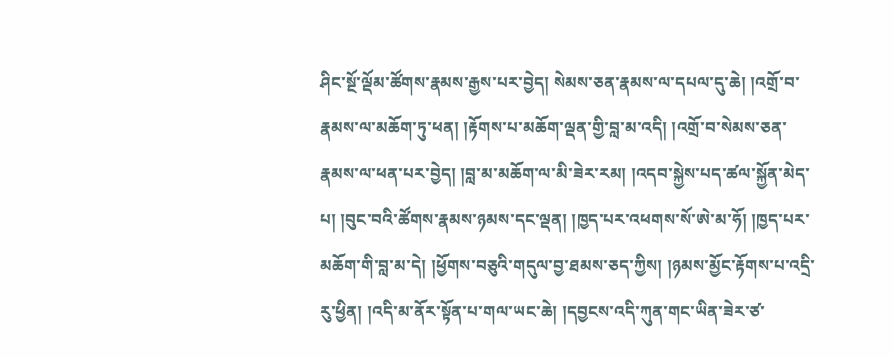ཤིང་སྔོ་ལྡོམ་ཚོགས་རྣམས་རྒྱས་པར་བྱེད། སེམས་ཅན་རྣམས་ལ་དཔལ་དུ་ཆེ། །འགྲོ་བ་རྣམས་ལ་མཆོག་ཏུ་ཕན། །རྟོགས་པ་མཆོག་ལྡན་གྱི་བླ་མ་འདི། །འགྲོ་བ་སེམས་ཅན་རྣམས་ལ་ཕན་པར་བྱེད། །བླ་མ་མཆོག་ལ་མི་ཟེར་རམ། །འདབ་སྐྱེས་པད་ཚལ་སྐྱོན་མེད་པ། །བུང་བའི་ཚོགས་རྣམས་ཉམས་དང་ལྡན། །ཁྱད་པར་འཕགས་སོ་ཨེ་མ་ཧོ། །ཁྱད་པར་མཆོག་གི་བླ་མ་དེ། །ཕྱོགས་བཅུའི་གདུལ་བྱ་ཐམས་ཅད་ཀྱིས། །ཉམས་མྱོང་རྟོགས་པ་འདྲི་རུ་ཕྱིན། །འདི་མ་ནོར་སྟོན་པ་གལ་ཡང་ཆེ། །དབྱངས་འདི་ཀུན་གང་ཡིན་ཟེར་ཙ་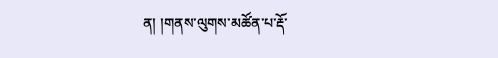ན། །གནས་ལུགས་མཚོན་པ་རྡོ་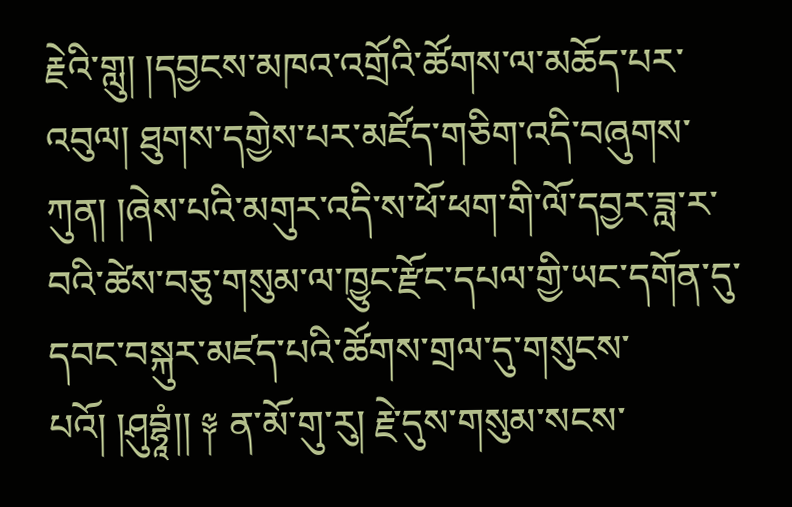རྗེའི་གླུ། །དབྱངས་མཁའ་འགྲོའི་ཚོགས་ལ་མཆོད་པར་འབུལ། ཐུགས་དགྱེས་པར་མཛོད་གཅིག་འདི་བཞུགས་ཀུན། །ཞེས་པའི་མགུར་འདི་ས་ཕོ་ཕག་གི་ལོ་དབྱར་ཟླ་ར་བའི་ཚེས་བཅུ་གསུམ་ལ་ཁྱུང་རྫོང་དཔལ་གྱི་ཡང་དགོན་དུ་དབང་བསྐུར་མཛད་པའི་ཚོགས་གྲལ་དུ་གསུངས་པའོ། །ཤུབྷཱཾ།། ༈ ན་མོ་གུ་རུ། རྗེ་དུས་གསུམ་སངས་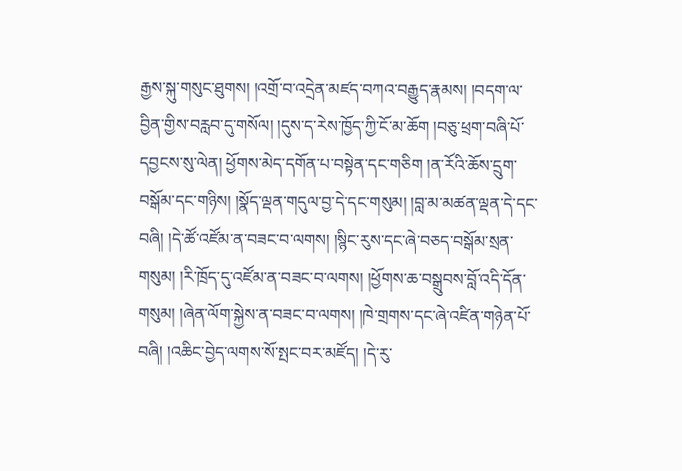རྒྱས་སྐུ་གསུང་ཐུགས། །འགྲོ་བ་འདྲེན་མཛད་བཀའ་བརྒྱུད་རྣམས། །བདག་ལ་བྱིན་གྱིས་བརླབ་དུ་གསོལ། །དུས་ད་རེས་ཁྱོད་ཀྱི་ངོ་མ་ཆོག །བཅུ་ཕྲག་བཞི་པོ་དབྱངས་སུ་ལེན། ཕྱོགས་མེད་དགོན་པ་བསྟེན་དང་གཅིག །ན་རོའི་ཆོས་དྲུག་བསྒོམ་དང་གཉིས། །སྣོད་ལྡན་གདུལ་བྱ་དེ་དང་གསུམ། །བླ་མ་མཚན་ལྡན་དེ་དང་བཞི། །དེ་ཚོ་འཛོམ་ན་བཟང་བ་ལགས། །སྙིང་རུས་དང་ཞེ་བཅད་བསྒོམ་སྲན་གསུམ། །རི་ཁྲོད་དུ་འཛོམ་ན་བཟང་བ་ལགས། །ཕྱོགས་ཆ་བསྒྲུབས་བློ་འདི་དོན་གསུམ། །ཞེན་ལོག་སྐྱེས་ན་བཟང་བ་ལགས། །ཁེ་གྲགས་དང་ཞེ་འཛིན་གཉེན་པོ་བཞི། །འཆིང་བྱེད་ལགས་སོ་སྤང་བར་མཛོད། །དེ་རུ་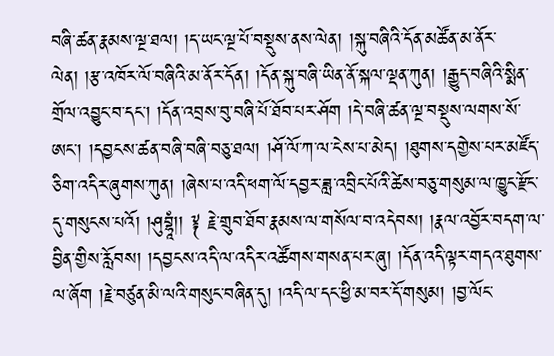བཞི་ཚན་རྣམས་ལྔ་ཐལ། །ད་ཡང་ལྔ་པོ་བསྡུས་ནས་ལེན། །སྐུ་བཞིའི་དོན་མཚོན་མ་ནོར་ལེན། །རྩ་འཁོར་ལོ་བཞིའི་མ་ནོར་དོན། །དོན་སྐུ་བཞི་ཡིན་ནོ་སྐལ་ལྡན་ཀུན། །རྒྱུད་བཞིའི་སྨིན་གྲོལ་འབྱུང་བ་དང་། །དོན་འབྲས་བུ་བཞི་པོ་ཐོབ་པར་ཤོག །དེ་བཞི་ཚན་ལྔ་བསྡུས་ལགས་སོ་ཨང་། །དབྱངས་ཚན་བཞི་བཞི་བཅུ་ཐལ། །ཤོ་ལོ་ཀ་ལ་ངེས་པ་མེད། །ཐུགས་དགྱེས་པར་མཛོད་ཅིག་འདིར་ཞུགས་ཀུན། །ཞེས་པ་འདི་ཕག་ལོ་དབྱར་ཟླ་འབྲིང་པོའི་ཚེས་བཅུ་གསུམ་ལ་ཁྱུང་རྫོང་དུ་གསུངས་པའོ། །ཤུབྷཱཾ།། ༈ རྗེ་གྲུབ་ཐོབ་རྣམས་ལ་གསོལ་བ་འདེབས། །རྣལ་འབྱོར་བདག་ལ་བྱིན་གྱིས་རློབས། །དབྱངས་འདི་ལ་འདིར་འཚོགས་གསན་པར་ཞུ། །དོན་འདི་ལྟར་གདའ་ཐུགས་ལ་ཞོག །རྗེ་བཙུན་མི་ལའི་གསུང་བཞིན་དུ། །འདི་ལ་དང་ཕྱི་མ་བར་དོ་གསུམ། །བྱ་ལོང་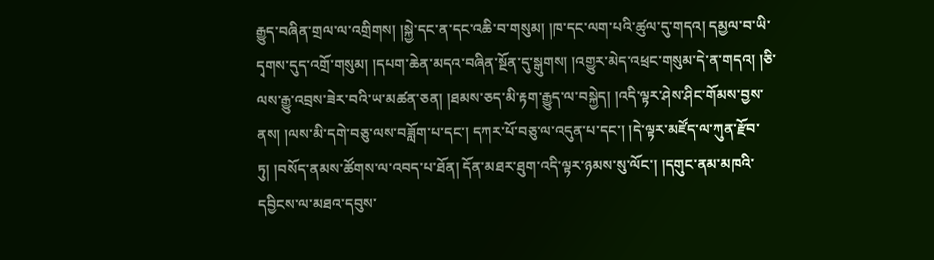རྒྱུད་བཞིན་གྲལ་ལ་འགྲིགས། །སྐྱེ་དང་ན་དང་འཆི་བ་གསུམ། །ཁ་དང་ལག་པའི་ཚུལ་དུ་གདའ། དམྱལ་བ་ཡི་དྭགས་དུད་འགྲོ་གསུམ། །དཔག་ཆེན་མདའ་བཞིན་སྔོན་དུ་སྒུགས། །འགྱུར་མེད་འཕྲང་གསུམ་དེ་ན་གདའ། །ཅི་ལས་རྒྱུ་འབྲས་ཟེར་བའི་ཡ་མཚན་ཅན། །ཐམས་ཅད་མི་རྟག་རྒྱུད་ལ་བསྐྱེད། །འདི་ལྟར་ཤེས་ཤིང་གོམས་བྱས་ནས། །ལས་མི་དགེ་བཅུ་ལས་བཟློག་པ་དང་། དཀར་པོ་བཅུ་ལ་འདུན་པ་དང་། །དེ་ལྟར་མཛོད་ལ་ཀུན་རྫོབ་ཏུ། །བསོད་ནམས་ཚོགས་ལ་འབད་པ་ཐོན། དོན་མཐར་ཐུག་འདི་ལྟར་ཉམས་སུ་ལོང་། །དགུང་ནམ་མཁའི་དབྱིངས་ལ་མཐའ་དབུས་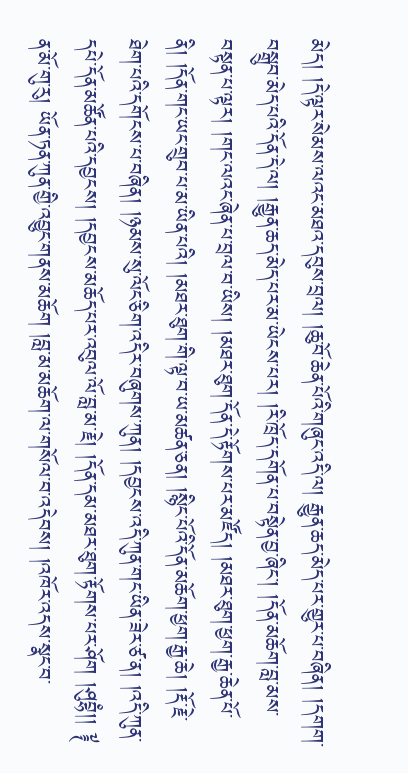མེད། །དེ་ལྟར་སེམས་ལའང་མཐའ་དབུས་བྲལ། །ཆུ་བོ་ཆེན་པོའི་གཞུང་འདི་ལ། རྒྱུན་ཆད་མེད་པར་གྱུར་པ་བཞིན། །དགག་བསྒྲུབ་མེད་པའི་དོན་དེ་ལ། །རྒྱུན་ཆད་མེད་པར་མ་ཡེངས་པར། །རི་ཁྲོད་དགོན་པ་བསྟེན་བྱ་ཞིང་། །དོན་མཆོག་བླ་མས་བསྟན་པ་ལྟར། །གང་ལའང་ཞེན་པ་བྲལ་བ་ཡིས། །མཐར་ཐུག་དོན་དེ་རྟོགས་པར་མཛོད། །མཐར་ཐུག་ཕྱག་རྒྱ་ཆེན་པོ་ནི། །དོན་གང་ཡང་གྲུབ་པ་མ་ཡིན་པའི། །མཐར་ཐུག་གི་ལྟ་བ་ཡ་མཚན་ཅན། །སྙིང་པོའི་དོན་མཆོག་ཕྱག་རྒྱ་ཆེ། །རྡོ་རྗེ་ཐེག་པའི་དགོངས་པ་བཞིན། །ཉམས་སུ་ལོང་ཅིག་འདིར་བཞུགས་ཀུན། །དབྱངས་འདི་ཀུན་གང་ཡིན་ཟེར་ཙ་ན། །འདི་ཀུན་དཔེ་དོན་མཚོན་པའི་དབྱངས། །དབྱངས་མཆོད་པར་འབུལ་ལོ་བླ་མ་རྗེ། །དོན་དམ་མཐར་ཐུག་རྟོགས་པར་ཤོག །ཤུབྷཾ།། ༈ ན་མོ་གུ་རུ། ཡོན་ཏན་ཀུན་གྱི་འབྱུང་གནས་མཆོག །བླ་མ་མཆོག་ལ་གསོལ་བ་འདེབས། །འཁོར་འདས་སྣང་བ་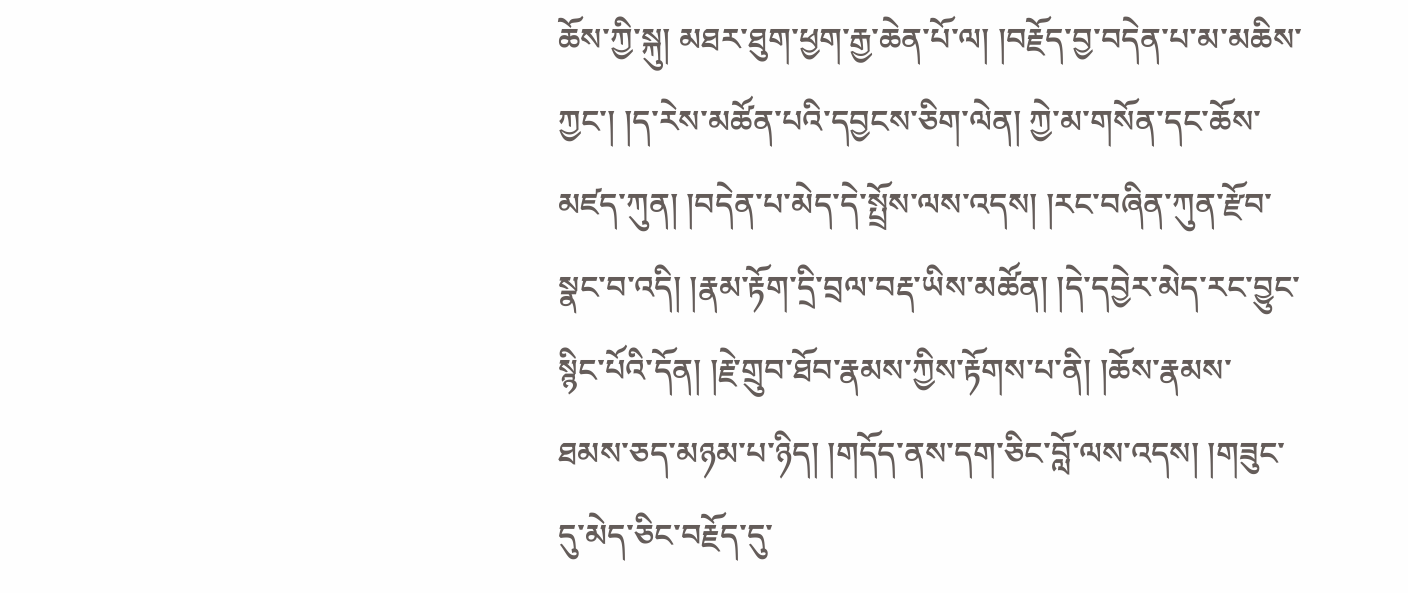ཆོས་ཀྱི་སྐུ། མཐར་ཐུག་ཕྱག་རྒྱ་ཆེན་པོ་ལ། །བརྗོད་བྱ་བདེན་པ་མ་མཆིས་ཀྱང་། །ད་རེས་མཚོན་པའི་དབྱངས་ཅིག་ལེན། ཀྱེ་མ་གསོན་དང་ཆོས་མཛད་ཀུན། །བདེན་པ་མེད་དེ་སྤྲོས་ལས་འདས། །རང་བཞིན་ཀུན་རྫོབ་སྣང་བ་འདི། །རྣམ་རྟོག་དྲི་བྲལ་བརྡ་ཡིས་མཚོན། །དེ་དབྱེར་མེད་རང་བྱུང་སྙིང་པོའི་དོན། །རྗེ་གྲུབ་ཐོབ་རྣམས་ཀྱིས་རྟོགས་པ་ནི། །ཆོས་རྣམས་ཐམས་ཅད་མཉམ་པ་ཉིད། །གདོད་ནས་དག་ཅིང་བློ་ལས་འདས། །གཟུང་དུ་མེད་ཅིང་བརྗོད་དུ་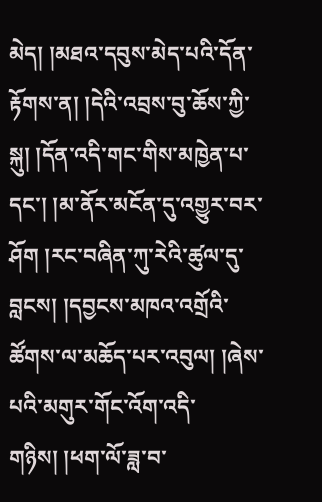མེད། །མཐའ་དབུས་མེད་པའི་དོན་རྟོགས་ན། །དེའི་འབྲས་བུ་ཆོས་ཀྱི་སྐུ། །དོན་འདི་གང་གིས་མཁྱེན་པ་དང་། །མ་ནོར་མངོན་དུ་འགྱུར་བར་ཤོག །རང་བཞིན་ཀུ་རེའི་ཚུལ་དུ་བླངས། །དབྱངས་མཁའ་འགྲོའི་ཚོགས་ལ་མཆོད་པར་འབུལ། །ཞེས་པའི་མགུར་གོང་འོག་འདི་གཉིས། །ཕག་ལོ་ཟླ་བ་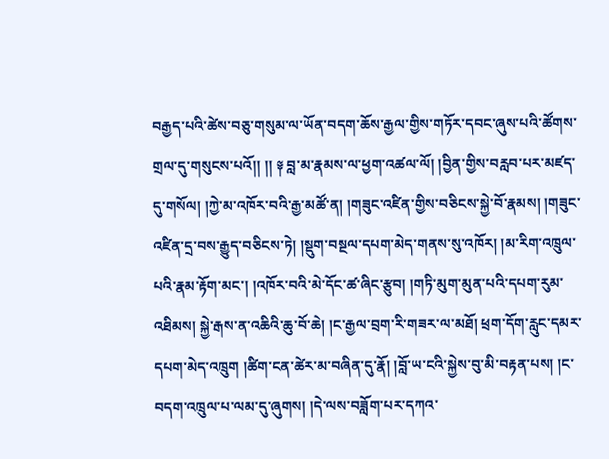བརྒྱད་པའི་ཚེས་བཅུ་གསུམ་ལ་ཡོན་བདག་ཆོས་རྒྱལ་གྱིས་གཏོར་དབང་ཞུས་པའི་ཚོགས་གྲལ་དུ་གསུངས་པའོ།། །། ༈ བླ་མ་རྣམས་ལ་ཕྱག་འཚལ་ལོ། །བྱིན་གྱིས་བརླབ་པར་མཛད་དུ་གསོལ། །ཀྱེ་མ་འཁོར་བའི་རྒྱ་མཚོ་ན། །གཟུང་འཛིན་གྱིས་བཅིངས་སྐྱེ་བོ་རྣམས། །གཟུང་འཛིན་དྲ་བས་རྒྱུད་བཅིངས་ཏེ། །སྡུག་བསྔལ་དཔག་མེད་གནས་སུ་འཁོར། །མ་རིག་འཁྲུལ་པའི་རྣམ་རྟོག་མང་། །འཁོར་བའི་མེ་དོང་ཚ་ཞིང་རྩུབ། །གཏི་མུག་མུན་པའི་དཔག་རུམ་འཐིམས། སྐྱེ་རྒས་ན་འཆིའི་ཆུ་བོ་ཆེ། །ང་རྒྱལ་བྲག་རི་གཟར་ལ་མཐོ། ཕྲག་དོག་རླུང་དམར་དཔག་མེད་འཁྲུག །ཚིག་ངན་ཚེར་མ་བཞིན་དུ་རྣོ། །བློ་ཡ་ངའི་སྐྱེས་བུ་མི་བརྟན་པས། །ང་བདག་འཁྲུལ་པ་ལམ་དུ་ཞུགས། །དེ་ལས་བཟློག་པར་དཀའ་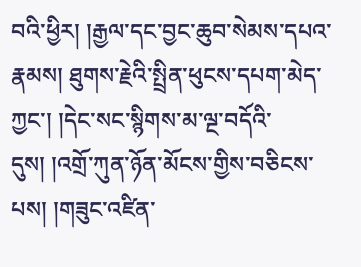བའི་ཕྱིར། །རྒྱལ་དང་བྱང་ཆུབ་སེམས་དཔའ་རྣམས། ཐུགས་རྗེའི་སྤྲིན་ཕུངས་དཔག་མེད་ཀྱང་། །དེང་སང་སྙིགས་མ་ལྔ་བདོའི་དུས། །འགྲོ་ཀུན་ཉོན་མོངས་གྱིས་བཅིངས་པས། །གཟུང་འཛིན་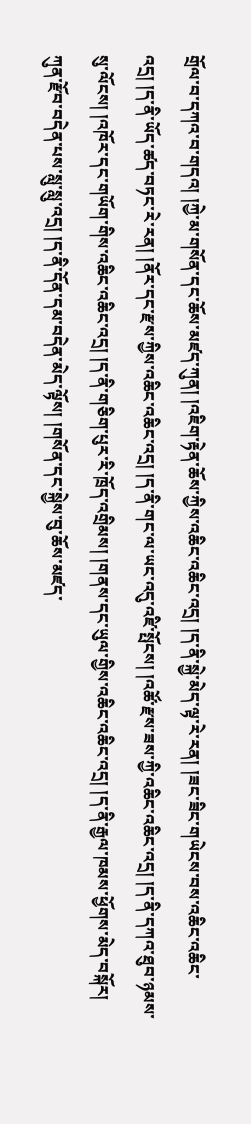གྲོལ་བ་དཀའ་བ་གདའ། །ཀྱེ་མ་གསོན་དང་ཆོས་མཛད་ཀུན། །འཇིག་རྟེན་ཆོས་ཀྱིས་འཆིང་འཆིང་འདྲ། །ད་ནི་སྐྱེ་མེད་ལྟ་རེ་རན། །ཟང་ཟིང་གཡེངས་བས་འཆིང་འཆིང་འདྲ། །ད་ནི་ཡོད་ཚད་བཏང་རེ་རན། །ནོར་དང་རྫས་ཀྱིས་འཆིང་འཆིང་འདྲ། །ད་ནི་གང་ལ་ཡང་འདུ་འཛི་སྤོངས། །འཚོ་རྫས་ཟས་ཀྱི་འཆིང་འཆིང་འདྲ། །ད་ནི་དཀའ་ཐུབ་ཉམས་སུ་ལོངས། །འཁོར་དང་གཡོག་གིས་འཆིང་འཆིང་འདྲ། །ད་ནི་གཅིག་པུར་རི་ཁྲོད་འགྲིམས། །གནས་དང་ཡུལ་གྱིས་འཆིང་འཆིང་འདྲ། །ད་ནི་རྒྱལ་ཁམས་ཕྱོགས་མེད་བསྐོར། ཀུན་རྫོབ་བདེན་པས་སླུ་སླུ་འདྲ། །ད་ནི་དོན་དམ་བདེན་མེད་ལྟོས། །གསོན་དང་སྐྱེས་བུ་ཆོས་མཛད་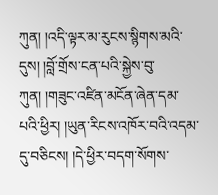ཀུན། །འདི་ལྟར་མ་རུངས་སྙིགས་མའི་དུས། །བློ་གྲོས་ངན་པའི་སྐྱེས་བུ་ཀུན། །གཟུང་འཛིན་མངོན་ཞེན་དམ་པའི་ཕྱིར། །ཡུན་རིངས་འཁོར་བའི་འདམ་དུ་བཅིངས། །དེ་ཕྱིར་བདག་སོགས་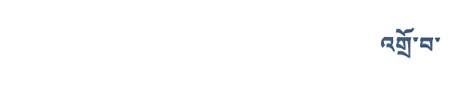འགྲོ་བ་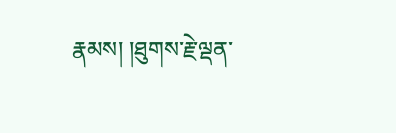རྣམས། །ཐུགས་རྗེ་ལྡན་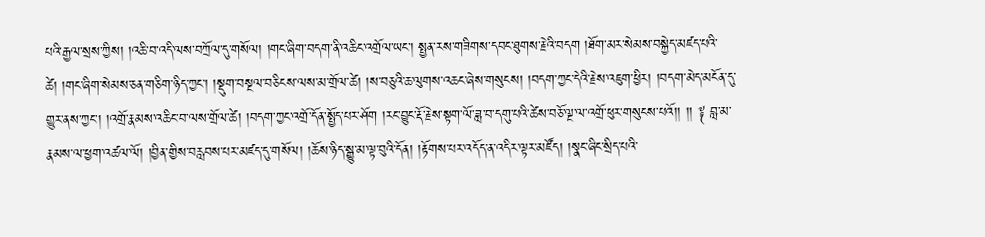པའི་རྒྱལ་སྲས་ཀྱིས། །འཆི་བ་འདི་ལས་བཀྲོལ་དུ་གསོལ། །གང་ཞིག་བདག་ནི་འཆིང་འགྲོལ་ཡང་། སྤྱན་རས་གཟིགས་དབང་ཐུགས་རྗེའི་བདག །ཐོག་མར་སེམས་བསྐྱེད་མཛད་པའི་ཚེ། །གང་ཞིག་སེམས་ཅན་གཅིག་ཉིད་ཀྱང་། །སྡུག་བསྔལ་བཅིངས་ལས་མ་གྲོལ་ཚེ། །ས་བཅུའི་ཆ་ལུགས་འཆང་ཞེས་གསུངས། །བདག་ཀྱང་དེའི་རྗེས་འཇུག་ཕྱིར། །བདག་མེད་མངོན་དུ་གྱུར་ནས་ཀྱང་། །འགྲོ་རྣམས་འཆིང་བ་ལས་གྲོལ་ཚེ། །བདག་ཀྱང་འགྲོ་དོན་སྤྱོད་པར་ཤོག །རང་བྱུང་རྡོ་རྗེས་སྟག་ལོ་ཟླ་བ་དགུ་པའི་ཚེས་བཅོ་ལྔ་ལ་འགྲོ་ཕུར་གསུངས་པའོ།། །། ༈ བླ་མ་རྣམས་ལ་ཕྱག་འཚལ་ལོ། །བྱིན་གྱིས་བརླབས་པར་མཛད་དུ་གསོལ། །ཆོས་ཉིད་སྒྱུ་མ་ལྟ་བུའི་དོན། །རྟོགས་པར་འདོད་ན་འདིར་ལྟར་མཛོད། །སྣང་ཞིང་སྲིད་པའི་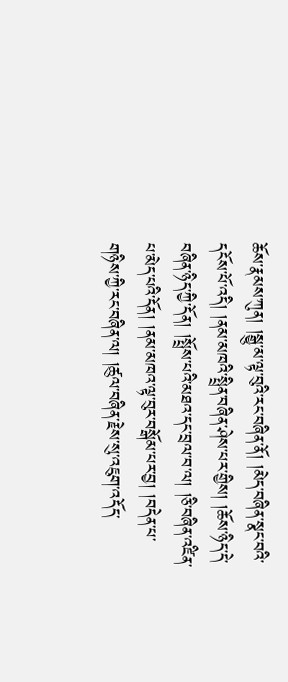ཆོས་རྣམས་ཀུན། །སྒྱུ་མ་ལྟ་བུའི་རང་བཞིན་ནོ། །མེད་བཞིན་སྣང་བའི་དངོས་པོ་འདི། །ནམ་མཁའི་སྤྲིན་བཞིན་ཤེས་པར་གྱིས། །ཆོས་ཉིད་དེ་བཞིན་ཉིད་ཀྱི་དོན། །སྤྲོས་པའི་མཐའ་དང་བྲལ་བ་ལ། །ཅི་བཞིན་འཛིན་པ་མེད་པའི་དོན། །ནམ་མཁའ་ལྟ་བུར་བསྒོམ་པར་བྱ། །བདེན་པ་གཉིས་ཀྱི་རང་བཞིན་ལ། །ཚུལ་བཞིན་རྗེས་སུ་འཇུག་འདོད་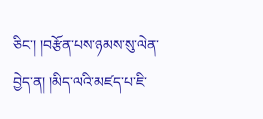ཅིང་། །བརྩོན་པས་ཉམས་སུ་ལེན་བྱེད་ན། །མིད་ལའི་མཛད་པ་ཇི་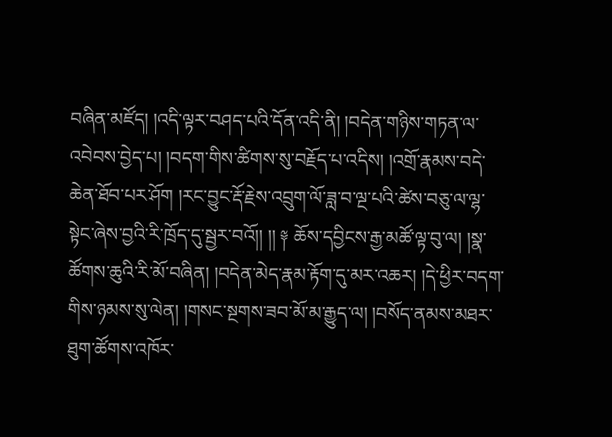བཞིན་མཛོད། །འདི་ལྟར་བཤད་པའི་དོན་འདི་ནི། །བདེན་གཉིས་གཏན་ལ་འབེབས་བྱེད་པ། །བདག་གིས་ཚིགས་སུ་བརྗོད་པ་འདིས། །འགྲོ་རྣམས་བདེ་ཆེན་ཐོབ་པར་ཤོག །རང་བྱུང་རྡོ་རྗེས་འབྲུག་ལོ་ཟླ་བ་ལྔ་པའི་ཚེས་བཅུ་ལ་ལྷ་སྟེང་ཞེས་བྱའི་རི་ཁྲོད་དུ་སྦྱར་བའོ།། །། ༈ ཆོས་དབྱིངས་རྒྱ་མཚོ་ལྟ་བུ་ལ། །སྣ་ཚོགས་ཆུའི་རི་མོ་བཞིན། །བདེན་མེད་རྣམ་རྟོག་དུ་མར་འཆར། །དེ་ཕྱིར་བདག་གིས་ཉམས་སུ་ལེན། །གསང་སྔགས་ཟབ་མོ་མ་རྒྱུད་ལ། །བསོད་ནམས་མཐར་ཐུག་ཚོགས་འཁོར་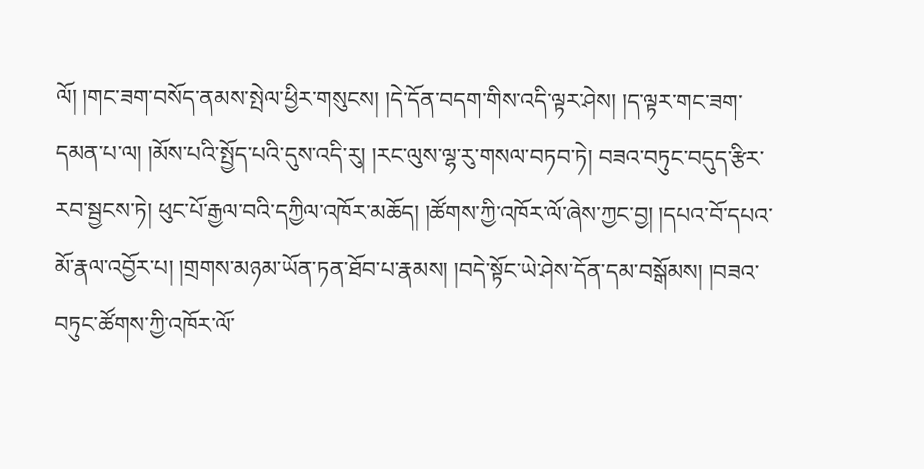ལོ། །གང་ཟག་བསོད་ནམས་སྤེལ་ཕྱིར་གསུངས། །དེ་དོན་བདག་གིས་འདི་ལྟར་ཤེས། །ད་ལྟར་གང་ཟག་དམན་པ་ལ། །མོས་པའི་སྤྱོད་པའི་དུས་འདི་རུ། །རང་ལུས་ལྷ་རུ་གསལ་བཏབ་ཏེ། བཟའ་བཏུང་བདུད་རྩིར་རབ་སྦྱངས་ཏེ། ཕུང་པོ་རྒྱལ་བའི་དཀྱིལ་འཁོར་མཆོད། །ཚོགས་ཀྱི་འཁོར་ལོ་ཞེས་ཀྱང་བྱ། །དཔའ་བོ་དཔའ་མོ་རྣལ་འབྱོར་པ། །གྲགས་མཉམ་ཡོན་ཏན་ཐོབ་པ་རྣམས། །བདེ་སྟོང་ཡེ་ཤེས་དོན་དམ་བསྒོམས། །བཟའ་བཏུང་ཚོགས་ཀྱི་འཁོར་ལོ་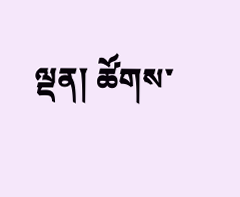ལྡན། ཚོགས་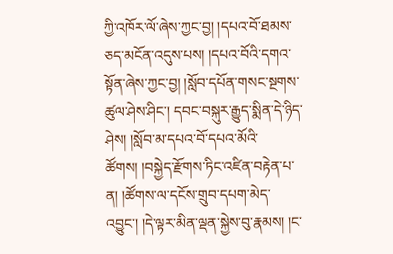ཀྱི་འཁོར་ལོ་ཞེས་ཀྱང་བྱ། །དཔའ་བོ་ཐམས་ཅད་མངོན་འདུས་པས། །དཔའ་བོའི་དགའ་སྟོན་ཞེས་ཀྱང་བྱ། །སློབ་དཔོན་གསང་སྔགས་ཚུལ་ཤེས་ཤིང་། དབང་བསྐུར་རྒྱུད་སྨིན་དེ་ཉིད་ཤེས། །སློབ་མ་དཔའ་བོ་དཔའ་མོའི་ཚོགས། །བསྐྱེད་རྫོགས་ཏིང་འཛིན་བརྟེན་པ་ན། །ཚོགས་ལ་དངོས་གྲུབ་དཔག་མེད་འབྱུང་། །དེ་ལྟར་མིན་ལྡན་སྐྱེས་བུ་རྣམས། །ང་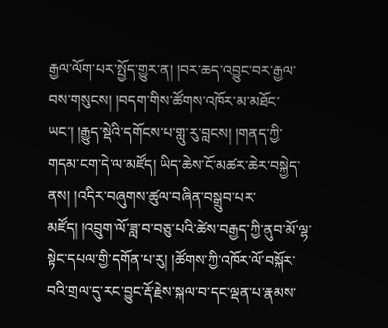རྒྱལ་ལོག་པར་སྤྱོད་གྱུར་ན། །བར་ཆད་འབྱུང་བར་རྒྱལ་བས་གསུངས། །བདག་གིས་ཚོགས་འཁོར་མ་མཐོང་ཡང་། །རྒྱུད་སྡེའི་དགོངས་པ་གླུ་རུ་བླངས། །གནད་ཀྱི་གདམ་ངག་དེ་ལ་མཛོད། ཡིད་ཆེས་ངོ་མཚར་ཆེར་བསྐྱེད་ནས། །འདིར་བཞུགས་ཚུལ་བཞིན་བསྒྲུབ་པར་མཛོད། །འབྲུག་ལོ་ཟླ་བ་བཅུ་པའི་ཚེས་བརྒྱད་ཀྱི་ནུབ་མོ་ལྷ་སྟེང་དཔལ་གྱི་དགོན་པ་རུ། །ཚོགས་ཀྱི་འཁོར་ལོ་བསྐོར་བའི་གྲལ་དུ་རང་བྱུང་རྡོ་རྗེས་སྐལ་བ་དང་ལྡན་པ་རྣམས་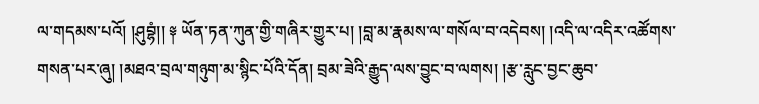ལ་གདམས་པའོ། །ཤུབྷཾ།། ༈ ཡོན་ཏན་ཀུན་གྱི་གཞིར་གྱུར་པ། །བླ་མ་རྣམས་ལ་གསོལ་བ་འདེབས། །འདི་ལ་འདིར་འཚོགས་གསན་པར་ཞུ། །མཐའ་བྲལ་གཉུག་མ་སྙིང་པོའི་དོན། བྲམ་ཟེའི་རྒྱུད་ལས་བྱུང་བ་ལགས། །རྩ་རླུང་བྱང་ཆུབ་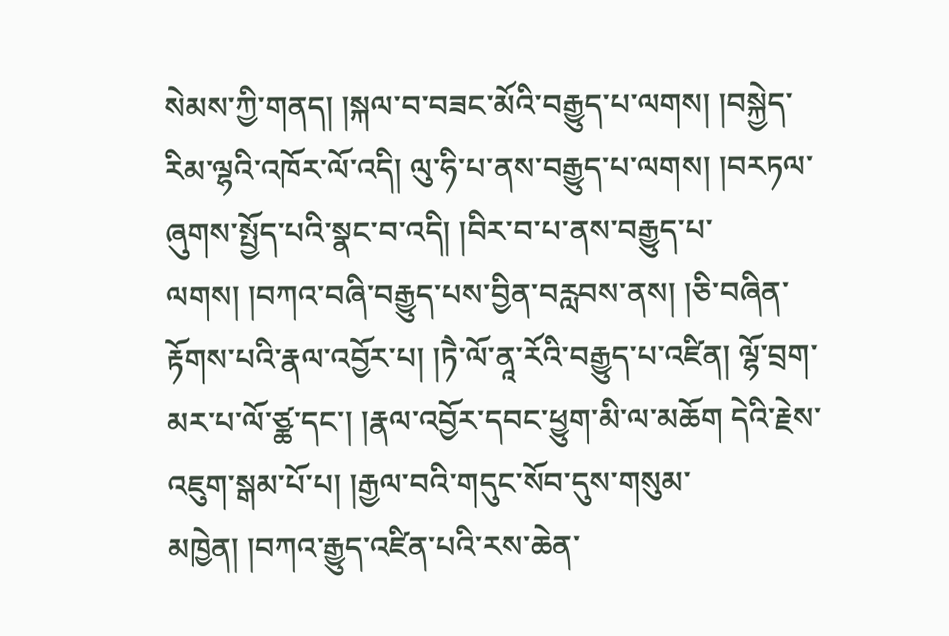སེམས་ཀྱི་གནད། །སྐལ་བ་བཟང་མོའི་བརྒྱུད་པ་ལགས། །བསྐྱེད་རིམ་ལྷའི་འཁོར་ལོ་འདི། ལུ་ཧི་པ་ནས་བརྒྱུད་པ་ལགས། །བརཏལ་ཞུགས་སྤྱོད་པའི་སྣང་བ་འདི། །བིར་བ་པ་ནས་བརྒྱུད་པ་ལགས། །བཀའ་བཞི་བརྒྱུད་པས་བྱིན་བརླབས་ནས། །ཅི་བཞིན་རྟོགས་པའི་རྣལ་འབྱོར་པ། །ཏཻ་ལོ་ནཱ་རོའི་བརྒྱུད་པ་འཛིན། ལྷོ་བྲག་མར་པ་ལོ་ཙྪ་དང་། །རྣལ་འབྱོར་དབང་ཕྱུག་མི་ལ་མཆོག དེའི་རྗེས་འཇུག་སྒམ་པོ་པ། །རྒྱལ་བའི་གདུང་སོབ་དུས་གསུམ་མཁྱེན། །བཀའ་རྒྱུད་འཛིན་པའི་རས་ཆེན་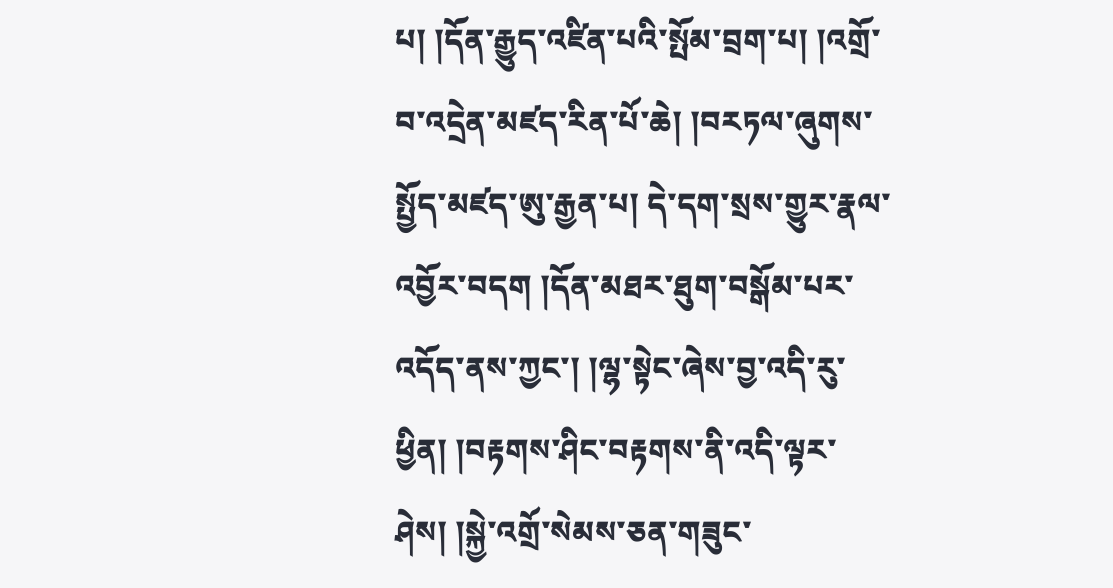པ། །དོན་རྒྱུད་འཛིན་པའི་སྤོམ་བྲག་པ། །འགྲོ་བ་འདྲེན་མཛད་རིན་པོ་ཆེ། །བརཏལ་ཞུགས་སྤྱོད་མཛད་ཨུ་རྒྱན་པ། དེ་དག་སྲས་གྱུར་རྣལ་འབྱོར་བདག །དོན་མཐར་ཐུག་བསྒོམ་པར་འདོད་ནས་ཀྱང་། །ལྷ་སྟེང་ཞེས་བྱ་འདི་རུ་ཕྱིན། །བརྟགས་ཤིང་བརྟགས་ནི་འདི་ལྟར་ཤེས། །སྐྱེ་འགྲོ་སེམས་ཅན་གཟུང་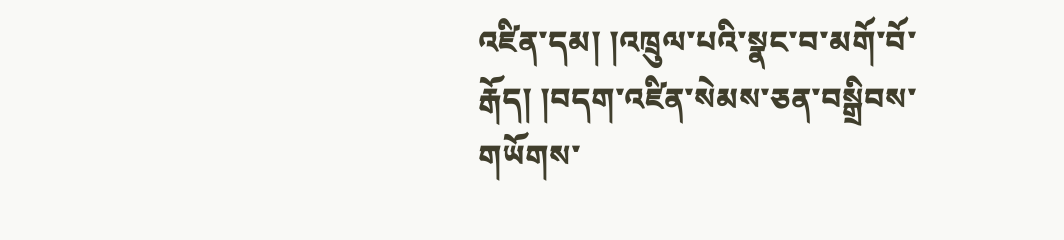འཛིན་དམ། །འཁྲུལ་པའི་སྣང་བ་མགོ་བོ་རྒོད། །བདག་འཛིན་སེམས་ཅན་བསྒྲིབས་གཡོགས་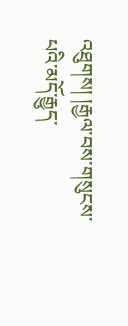འཐུགས། །རྒྱལ་བས་གསུངས་པའི་མདོ་རྒྱུད་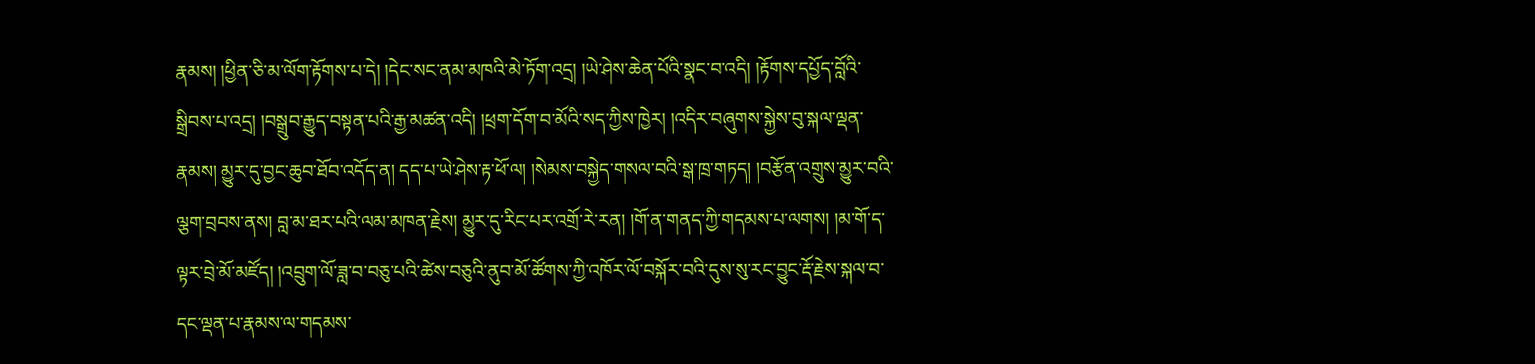རྣམས། །ཕྱིན་ཅི་མ་ལོག་རྟོགས་པ་དེ། །དེང་སང་ནམ་མཁའི་མེ་ཏོག་འདྲ། །ཡེ་ཤེས་ཆེན་པོའི་སྣང་བ་འདི། །རྟོགས་དཔྱོད་བློའི་སྒྲིབས་པ་འདྲ། །བསྒྲུབ་རྒྱུད་བསྟན་པའི་རྒྱ་མཚན་འདི། །ཕྲག་དོག་བ་མོའི་སད་ཀྱིས་ཁྱེར། །འདིར་བཞུགས་སྐྱེས་བུ་སྐལ་ལྡན་རྣམས། མྱུར་དུ་བྱང་ཆུབ་ཐོབ་འདོད་ན། དད་པ་ཡེ་ཤེས་རྟ་ཕོ་ལ། །སེམས་བསྐྱེད་གསལ་བའི་སྒ་ཁྲ་གཏད། །བརྩོན་འགྲུས་མྱུར་བའི་ལྕག་བྲབས་ནས། བླ་མ་ཐར་པའི་ལམ་མཁན་རྗེས། མྱུར་དུ་རིང་པར་འགྲོ་རེ་རན། །གོ་ན་གནད་ཀྱི་གདམས་པ་ལགས། །མ་གོ་ད་ལྟར་བྲེ་མོ་མཛོད། །འབྲུག་ལོ་ཟླ་བ་བཅུ་པའི་ཚེས་བཅུའི་ནུབ་མོ་ཚོགས་ཀྱི་འཁོར་ལོ་བསྐོར་བའི་དུས་སུ་རང་བྱུང་རྡོ་རྗེས་སྐལ་བ་དང་ལྡན་པ་རྣམས་ལ་གདམས་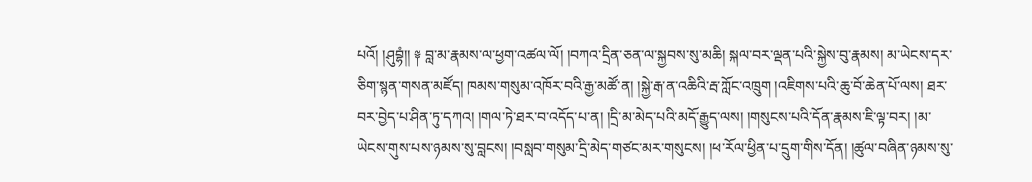པའོ། །ཤུབྷཾ།། ༈ བླ་མ་རྣམས་ལ་ཕྱག་འཚལ་ལོ། །བཀའ་དྲིན་ཅན་ལ་སྐྱབས་སུ་མཆི། སྐལ་བར་ལྡན་པའི་སྐྱེས་བུ་རྣམས། མ་ཡེངས་དར་ཅིག་སྙན་གསན་མཛོད། ཁམས་གསུམ་འཁོར་བའི་རྒྱ་མཚོ་ན། །སྐྱེ་རྒ་ན་འཆིའི་རྦ་ཀློང་འཁྲུག །འཇིགས་པའི་ཆུ་བོ་ཆེན་པོ་ལས། ཐར་བར་བྱེད་པ་ཤིན་ཏུ་དཀའ། །གལ་ཏེ་ཐར་བ་འདོད་པ་ན། །དྲི་མ་མེད་པའི་མདོ་རྒྱུད་ལས། །གསུངས་པའི་དོན་རྣམས་ཇི་ལྟ་བར། །མ་ཡེངས་གུས་པས་ཉམས་སུ་བླངས། །བསླབ་གསུམ་དྲི་མེད་གཙང་མར་གསུངས། །ཕ་རོལ་ཕྱིན་པ་དྲུག་གིས་དོན། །ཚུལ་བཞིན་ཉམས་སུ་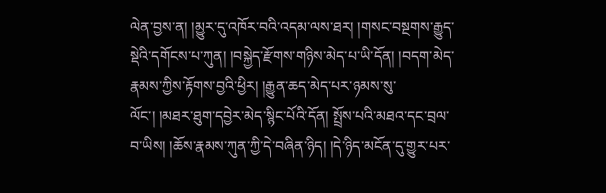ལེན་བྱས་ན། །མྱུར་དུ་འཁོར་བའི་འདམ་ལས་ཐར། །གསང་བསྔགས་རྒྱུད་སྡེའི་དགོངས་པ་ཀུན། །བསྐྱེད་རྫོགས་གཉིས་མེད་པ་ཡི་དོན། །བདག་མེད་རྣམས་ཀྱིས་རྟོགས་བྱའི་ཕྱིར། །རྒྱུན་ཆད་མེད་པར་ཉམས་སུ་ལོང་། །མཐར་ཐུག་དབྱེར་མེད་སྙིང་པོའི་དོན། སྤྲོས་པའི་མཐའ་དང་བྲལ་བ་ཡིས། །ཆོས་རྣམས་ཀུན་ཀྱི་དེ་བཞིན་ཉིད། །དེ་ཉིད་མངོན་དུ་གྱུར་པར་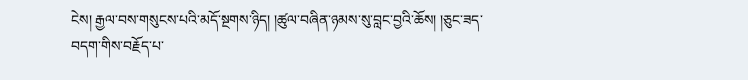ངེས། རྒྱལ་བས་གསུངས་པའི་མདོ་སྔགས་ཉིད། །ཚུལ་བཞིན་ཉམས་སུ་བླང་བྱའི་ཆོས། །ཅུང་ཟད་བདག་གིས་བརྗོད་པ་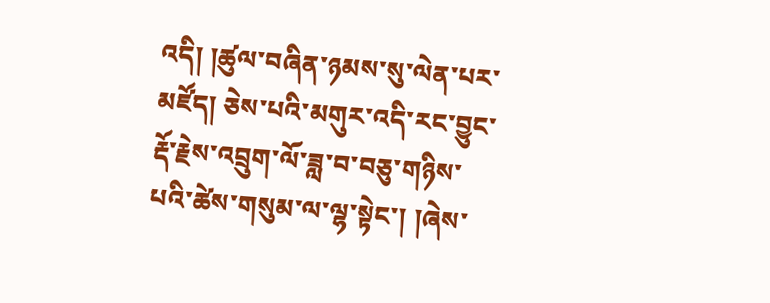འདི། །ཚུལ་བཞིན་ཉམས་སུ་ལེན་པར་མཛོད། ཅེས་པའི་མགུར་འདི་རང་བྱུང་རྡོ་རྗེས་འབྲུག་ལོ་ཟླ་བ་བཅུ་གཉིས་པའི་ཚེས་གསུམ་ལ་ལྷ་སྟེང་། །ཞེས་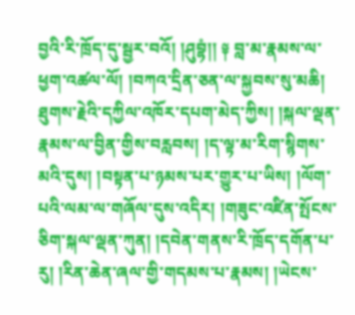བྱའི་རི་ཁྲོད་དུ་སྦྱར་བའོ། །ཤུབྷཾ།། ༈ བླ་མ་རྣམས་ལ་ཕྱག་འཚལ་ལོ། །བཀའ་དྲིན་ཅན་ལ་སྐྱབས་སུ་མཆི། ཐུགས་རྗེའི་དཀྱིལ་འཁོར་དཔག་མེད་ཀྱིས། །སྐལ་ལྡན་རྣམས་ལ་བྱིན་གྱིས་བརླབས། །ད་ལྟ་མ་རིག་སྙིགས་མའི་དུས། །བསྟན་པ་ཉམས་པར་གྱུར་པ་ཡིས། །ལོག་པའི་ལམ་ལ་གཞོལ་དུས་འདིར། །གཟུང་འཛིན་སྤོངས་ཅིག་སྐལ་ལྡན་ཀུན། །དབེན་གནས་རི་ཁྲོད་དགོན་པ་རུ། །རིན་ཆེན་ཞལ་གྱི་གདམས་པ་རྣམས། །ཡེངས་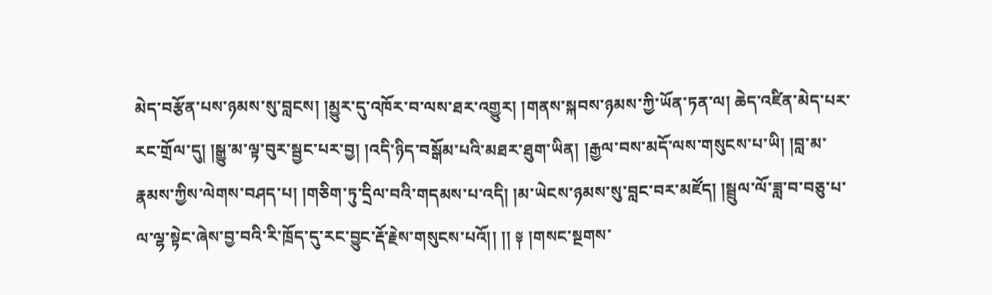མེད་བརྩོན་པས་ཉམས་སུ་བླངས། །མྱུར་དུ་འཁོར་བ་ལས་ཐར་འགྱུར། །གནས་སྐབས་ཉམས་ཀྱི་ཡོན་ཏན་ལ། ཆེད་འཛིན་མེད་པར་རང་གྲོལ་དུ། །སྒྱུ་མ་ལྟ་བུར་སྦྱང་པར་བྱ། །འདི་ཉིད་བསྒོམ་པའི་མཐར་ཐུག་ཡིན། །རྒྱལ་བས་མདོ་ལས་གསུངས་པ་ཡི། །བླ་མ་རྣམས་ཀྱིས་ལེགས་བཤད་པ། །གཅིག་ཏུ་དྲིལ་བའི་གདམས་པ་འདི། །མ་ཡེངས་ཉམས་སུ་བླང་བར་མཛོད། །སྦྲུལ་ལོ་ཟླ་བ་བཅུ་པ་ལ་ལྷ་སྟེང་ཞེས་བྱ་བའི་རི་ཁྲོད་དུ་རང་བྱུང་རྡོ་རྗེས་གསུངས་པའོ།། །། ༈ །གསང་སྔགས་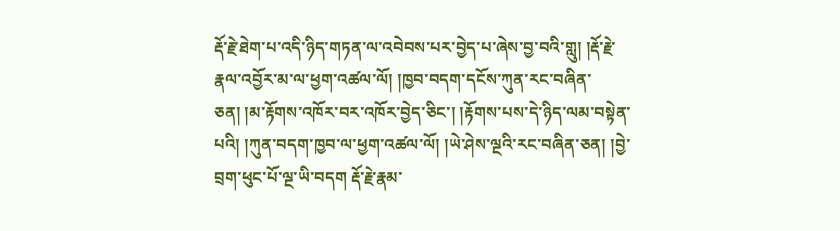རྡོ་རྗེ་ཐེག་པ་འདི་ཉིད་གཏན་ལ་འབེབས་པར་བྱེད་པ་ཞེས་བྱ་བའི་གླུ། །རྡོ་རྗེ་རྣལ་འབྱོར་མ་ལ་ཕྱག་འཚལ་ལོ། །ཁྱབ་བདག་དངོས་ཀུན་རང་བཞིན་ཅན། །མ་རྟོགས་འཁོར་བར་འཁོར་བྱེད་ཅིང་། །རྟོགས་པས་དེ་ཉིད་ལམ་བསྟེན་པའི། །ཀུན་བདག་ཁྱབ་ལ་ཕྱག་འཚལ་ལོ། །ཡེ་ཤེས་ལྔའི་རང་བཞིན་ཅན། །བྱེ་བྲག་ཕུང་པོ་ལྔ་ཡི་བདག རྡོ་རྗེ་རྣམ་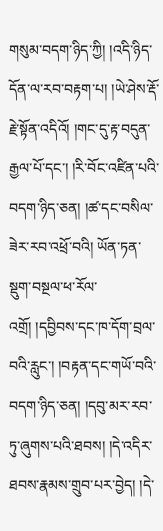གསུམ་བདག་ཉིད་ཀྱི། །འདི་ཉིད་དོན་ལ་རབ་བརྟག་པ། །ཡེ་ཤེས་རྡོ་རྗེ་སྟོན་འདིའོ། །གང་དུ་རྟ་བདུན་རྒྱལ་པོ་དང་། །རི་བོང་འཛིན་པའི་བདག་ཉིད་ཅན། །ཚ་དང་བསིལ་ཟེར་རབ་འཕྲོ་བའི། ཡོན་ཏན་སྡུག་བསྔལ་ཕ་རོལ་འགྲོ། །དབྱིབས་དང་ཁ་དོག་བྲལ་བའི་རླུང་། །བརྟན་དང་གཡོ་བའི་བདག་ཉིད་ཅན། །དབུ་མར་རབ་ཏུ་ཞུགས་པའི་ཐབས། །དེ་འདིར་ཐབས་རྣམས་གྲུབ་པར་བྱེད། །དེ་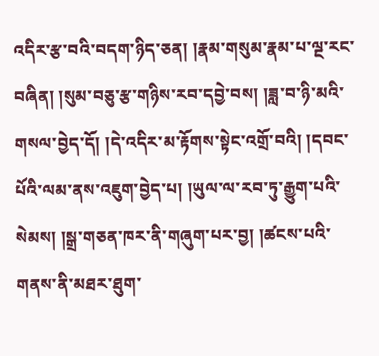འདིར་རྩ་བའི་བདག་ཉིད་ཅན། །རྣམ་གསུམ་རྣམ་པ་ལྔ་རང་བཞིན། །སུམ་བཅུ་རྩ་གཉིས་རབ་དབྱེ་བས། །ཟླ་བ་ཉི་མའི་གསལ་བྱེད་དོ། །དེ་འདིར་མ་རྟོགས་སྟེང་འགྲོ་བའི། །དབང་པོའི་ལམ་ནས་འཇུག་བྱེད་པ། །ཡུལ་ལ་རབ་ཏུ་རྒྱུག་པའི་སེམས། །སྒྲ་གཅན་ཁར་ནི་གཞུག་པར་བྱ། །ཚངས་པའི་གནས་ནི་མཐར་ཐུག་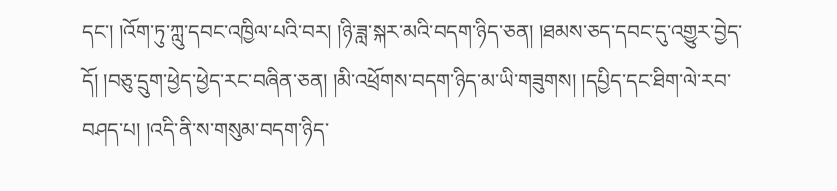དང་། །འོག་ཏུ་ཀླུ་དབང་འཁྱིལ་པའི་བར། །ཉི་ཟླ་སྐར་མའི་བདག་ཉིད་ཅན། །ཐམས་ཅད་དབང་དུ་འགྱུར་བྱེད་དོ། །བཅུ་དྲུག་ཕྱེད་ཕྱེད་རང་བཞིན་ཅན། །མི་འཕྲོགས་བདག་ཉིད་མ་ཡི་གཟུགས། །དཔྱིད་དང་ཐིག་ལེ་རབ་བཤད་པ། །འདི་ནི་ས་གསུམ་བདག་ཉིད་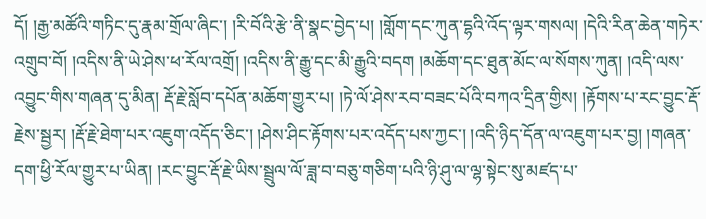དོ། །རྒྱ་མཚོའི་གཏིང་དུ་རྣམ་གྲོལ་ཞིང་། །རི་བོའི་རྩེ་ནི་སྣང་བྱེད་པ། །གློག་དང་ཀུན་དྷའི་འོད་ལྟར་གསལ། །དེའི་རིན་ཆེན་གཏེར་འགྲུབ་བོ། །འདིས་ནི་ཡེ་ཤེས་ཕ་རོལ་འགྲོ། །འདིས་ནི་རྒྱུ་དང་མི་རྒྱུའི་བདག །མཆོག་དང་ཐུན་མོང་ལ་སོགས་ཀུན། །འདི་ལས་འབྱུང་གིས་གཞན་དུ་མིན། རྡོ་རྗེ་སློབ་དཔོན་མཆོག་གྱུར་པ། །ཏེ་ལོ་ཤེས་རབ་བཟང་པོའི་བཀའ་དྲིན་གྱིས། །རྟོགས་པ་རང་བྱུང་རྡོ་རྗེས་སྦྱར། །རྡོ་རྗེ་ཐེག་པར་འཇུག་འདོད་ཅིང་། །ཤེས་ཤིང་རྟོགས་པར་འདོད་པས་ཀྱང་། །འདི་ཉིད་དོན་ལ་འཇུག་པར་བྱ། །གཞན་དག་ཕྱི་རོལ་གྱུར་པ་ཡིན། །རང་བྱུང་རྡོ་རྗེ་ཡིས་སྦྲུལ་ལོ་ཟླ་བ་བཅུ་གཅིག་པའི་ཉི་ཤུ་ལ་ལྷ་སྟེང་སུ་མཛད་པ་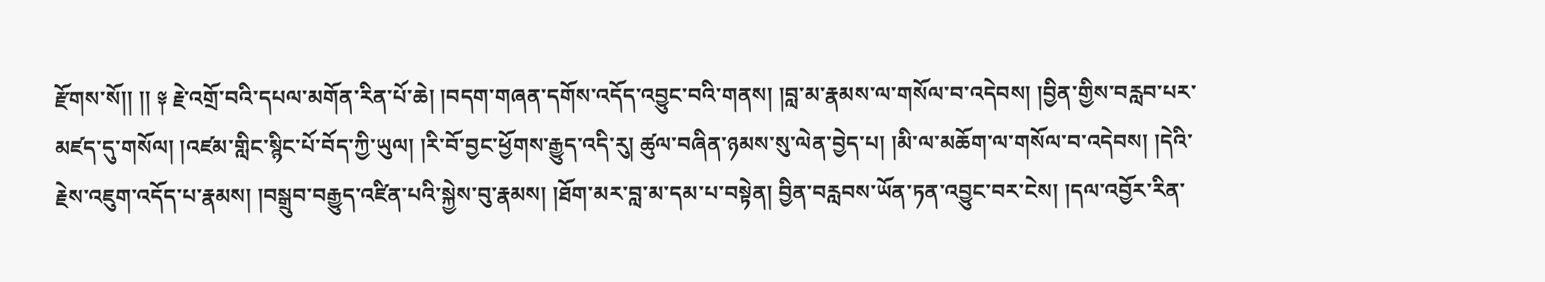རྫོགས་སོ།། །། ༈ རྗེ་འགྲོ་བའི་དཔལ་མགོན་རིན་པོ་ཆེ། །བདག་གཞན་དགོས་འདོད་འབྱུང་བའི་གནས། །བླ་མ་རྣམས་ལ་གསོལ་བ་འདེབས། །བྱིན་གྱིས་བརླབ་པར་མཛད་དུ་གསོལ། །འཛམ་གླིང་སྙིང་པོ་བོད་ཀྱི་ཡུལ། །རི་བོ་བྱང་ཕྱོགས་རྒྱུད་འདི་རུ། ཚུལ་བཞིན་ཉམས་སུ་ལེན་བྱེད་པ། །མི་ལ་མཆོག་ལ་གསོལ་བ་འདེབས། །དེའི་རྗེས་འཇུག་འདོད་པ་རྣམས། །བསྒྲུབ་བརྒྱུད་འཛིན་པའི་སྐྱེས་བུ་རྣམས། །ཐོག་མར་བླ་མ་དམ་པ་བསྟེན། བྱིན་བརླབས་ཡོན་ཏན་འབྱུང་བར་ངེས། །དལ་འབྱོར་རིན་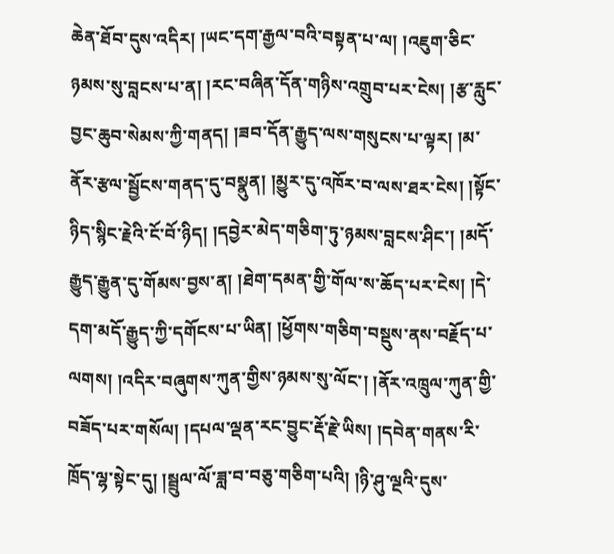ཆེན་ཐོབ་དུས་འདིར། །ཡང་དག་རྒྱལ་བའི་བསྟན་པ་ལ། །འཇུག་ཅིང་ཉམས་སུ་བླངས་པ་ན། །རང་བཞིན་དོན་གཉིས་འགྲུབ་པར་ངེས། །རྩ་རླུང་བྱང་ཆུབ་སེམས་ཀྱི་གནད། །ཟབ་དོན་རྒྱུད་ལས་གསུངས་པ་ལྟར། །མ་ནོར་རྩལ་སྦྱོངས་གནད་དུ་བསྣུན། །མྱུར་དུ་འཁོར་བ་ལས་ཐར་ངེས། །སྟོང་ཉིད་སྙིང་རྗེའི་ངོ་བོ་ཉིད། །དབྱེར་མེད་གཅིག་ཏུ་ཉམས་བླངས་ཤིང་། །མདོ་རྒྱུད་རྒྱུན་དུ་གོམས་བྱས་ན། །ཐེག་དམན་གྱི་གོལ་ས་ཆོད་པར་ངེས། །དེ་དག་མདོ་རྒྱུད་ཀྱི་དགོངས་པ་ཡིན། །ཕྱོགས་གཅིག་བསྡུས་ནས་བརྗོད་པ་ལགས། །འདིར་བཞུགས་ཀུན་གྱིས་ཉམས་སུ་ལོང་། །ནོར་འཁྲུལ་ཀུན་གྱི་བཟོད་པར་གསོལ། །དཔལ་ལྡན་རང་བྱུང་རྡོ་རྗེ་ཡིས། །དབེན་གནས་རི་ཁྲོད་ལྷ་སྟེང་དུ། །སྦྲུལ་ལོ་ཟླ་བ་བཅུ་གཅིག་པའི། །ཉི་ཤུ་ལྔའི་དུས་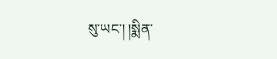སུ་ཡང་། །སྨིན་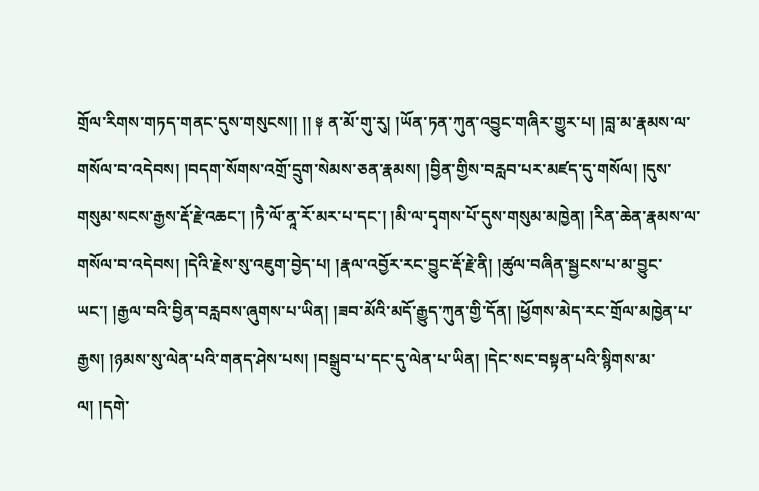གྲོལ་རིགས་གཏད་གནང་དུས་གསུངས།། །། ༈ ན་མོ་གུ་རུ། །ཡོན་ཏན་ཀུན་འབྱུང་གཞིར་གྱུར་པ། །བླ་མ་རྣམས་ལ་གསོལ་བ་འདེབས། །བདག་སོགས་འགྲོ་དྲུག་སེམས་ཅན་རྣམས། །བྱིན་གྱིས་བརླབ་པར་མཛད་དུ་གསོལ། །དུས་གསུམ་སངས་རྒྱས་རྡོ་རྗེ་འཆང་། །ཏཻ་ལོ་ནཱ་རོ་མར་པ་དང་། །མི་ལ་དྭགས་པོ་དུས་གསུམ་མཁྱེན། །རིན་ཆེན་རྣམས་ལ་གསོལ་བ་འདེབས། །དེའི་རྗེས་སུ་འཇུག་བྱེད་པ། །རྣལ་འབྱོར་རང་བྱུང་རྡོ་རྗེ་ནི། །ཚུལ་བཞིན་སྦྱངས་པ་མ་བྱུང་ཡང་། །རྒྱལ་བའི་བྱིན་བརླབས་ཞུགས་པ་ཡིན། །ཟབ་མོའི་མདོ་རྒྱུད་ཀུན་གྱི་དོན། །ཕྱོགས་མེད་རང་གྲོལ་མཁྱེན་པ་རྒྱས། །ཉམས་སུ་ལེན་པའི་གནད་ཤེས་པས། །བསྒྲུབ་པ་དང་དུ་ལེན་པ་ཡིན། །དེང་སང་བསྟན་པའི་སྙིགས་མ་ལ། །དགེ་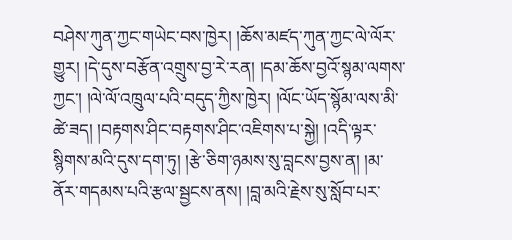བཤེས་ཀུན་ཀྱང་གཡེང་བས་ཁྱེར། །ཆོས་མཛད་ཀུན་ཀྱང་ལེ་ལོར་གྱུར། །དེ་དུས་བརྩོན་འགྲུས་བྱ་རེ་རན། །དམ་ཆོས་བྱའོ་སྙམ་ལགས་ཀྱང་། །ལེ་ལོ་འཁྲུལ་པའི་བདུད་ཀྱིས་ཁྱེར། །ལོང་ཡོད་སྙོམ་ལས་མི་ཚེ་ཟད། །བརྟགས་ཤིང་བརྟགས་ཤིང་འཇིགས་པ་སྐྱེ། །འདི་ལྟར་སྙིགས་མའི་དུས་དག་ཏུ། །རྩེ་ཅིག་ཉམས་སུ་བླངས་བྱས་ན། །མ་ནོར་གདམས་པའི་རྩལ་སྦྱངས་ནས། །བླ་མའི་རྗེས་སུ་སློབ་པར་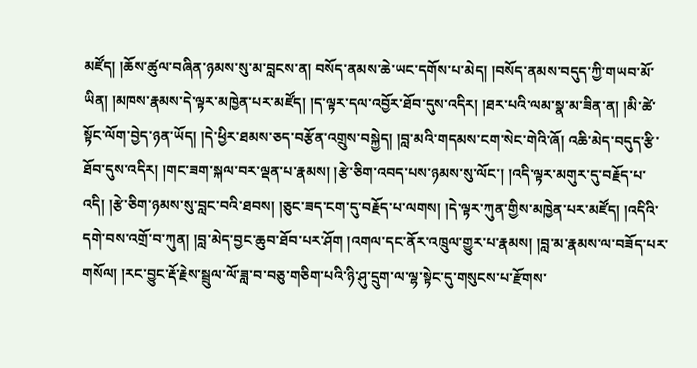མཛོད། །ཆོས་ཚུལ་བཞིན་ཉམས་སུ་མ་བླངས་ན། བསོད་ནམས་ཆེ་ཡང་དགོས་པ་མེད། །བསོད་ནམས་བདུད་ཀྱི་གཡབ་མོ་ཡིན། །མཁས་རྣམས་དེ་ལྟར་མཁྱེན་པར་མཛོད། །ད་ལྟར་དལ་འབྱོར་ཐོབ་དུས་འདིར། །ཐར་པའི་ལམ་སྣ་མ་ཟིན་ན། །མི་ཚེ་སྟོང་ལོག་བྱེད་ཉན་ཡོད། །དེ་ཕྱིར་ཐམས་ཅད་བརྩོན་འགྲུས་བསྐྱེད། །བླ་མའི་གདམས་ངག་སེང་གེའི་ཞོ། འཆི་མེད་བདུད་རྩི་ཐོབ་དུས་འདིར། །གང་ཟག་སྐལ་བར་ལྡན་པ་རྣམས། །རྩེ་ཅིག་འབད་པས་ཉམས་སུ་ལོང་། །འདི་ལྟར་མགུར་དུ་བརྗོད་པ་འདི། །རྩེ་ཅིག་ཉམས་སུ་བླང་བའི་ཐབས། །ཅུང་ཟད་ངག་དུ་བརྗོད་པ་ལགས། །དེ་ལྟར་ཀུན་གྱིས་མཁྱེན་པར་མཛོད། །འདིའི་དགེ་བས་འགྲོ་བ་ཀུན། །བླ་མེད་བྱང་ཆུབ་ཐོབ་པར་ཤོག །འགལ་དང་ནོར་འཁྲུལ་གྱུར་པ་རྣམས། །བླ་མ་རྣམས་ལ་བཟོད་པར་གསོལ། །རང་བྱུང་རྡོ་རྗེས་སྦྲུལ་ལོ་ཟླ་བ་བཅུ་གཅིག་པའི་ཉི་ཤུ་དྲུག་ལ་ལྷ་སྟེང་དུ་གསུངས་པ་རྫོགས་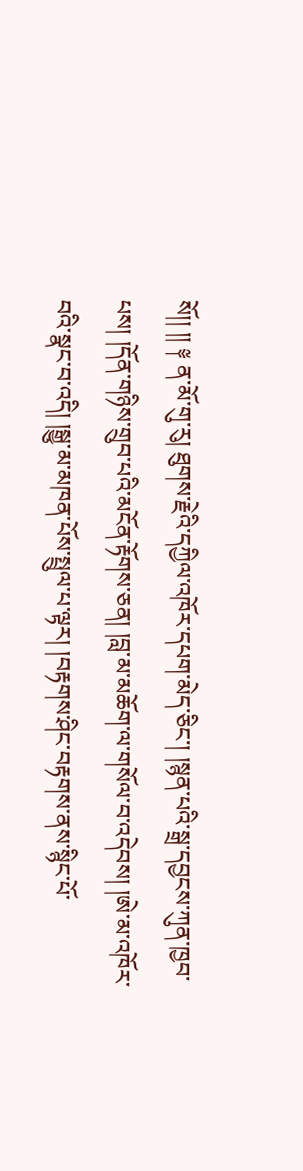སོ།། །། ༈ ན་མོ་གུ་རུ། ཐུགས་རྗེའི་དཀྱིལ་འཁོར་དཔག་མེད་ཅིང་། །སྙན་པའི་སྒྲ་དབྱངས་ཀུན་ཁྱབ་པས། །དོན་གཉིས་གྲུབ་པའི་མངོན་རྟོགས་ཅན། །བླ་མ་མཆོག་ལ་གསོལ་བ་འདེབས། །ཨེ་མ་འཁོར་བའི་སྣང་བ་འདི། །སྒྱུ་མ་མཁན་པོས་སྤྲུལ་པ་ལྟར། །བརྟགས་ཤིང་བརྟགས་ནས་སྙིང་པོ་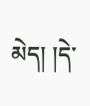མེད། །དེ་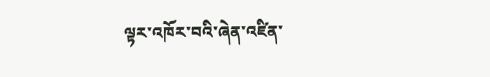ལྟར་འཁོར་བའི་ཞེན་འཛིན་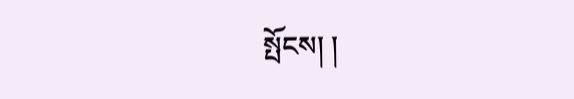སྤོངས། །